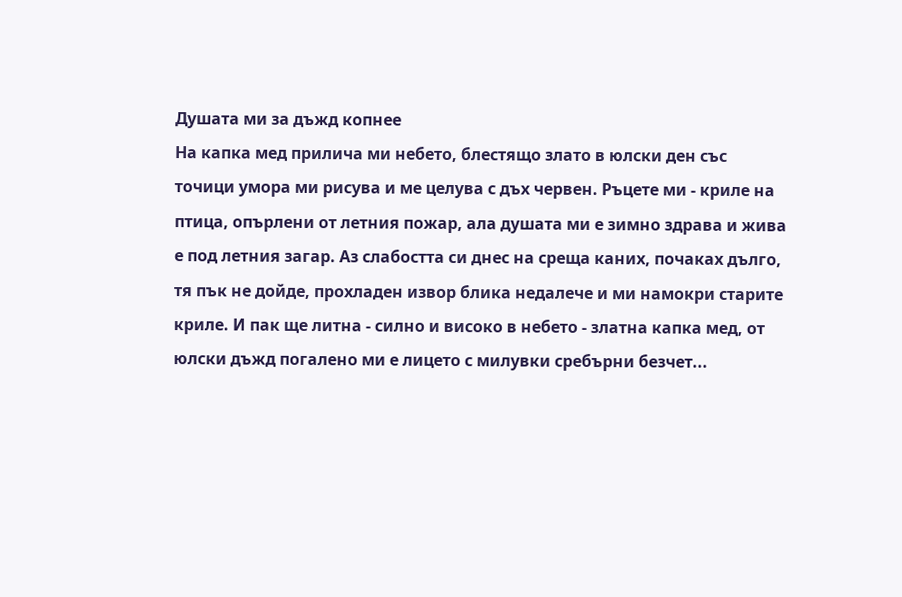Душата ми за дъжд копнее
На капка мед прилича ми небето, блестящо злато в юлски ден със точици умора ми рисува и ме целува с дъх червен. Ръцете ми - криле на птица, опърлени от летния пожар, ала душата ми е зимно здрава и жива е под летния загар. Аз слабостта си днес на среща каних, почаках дълго, тя пък не дойде, прохладен извор блика недалече и ми намокри старите криле. И пак ще литна - силно и високо в небето - златна капка мед, от юлски дъжд погалено ми е лицето с милувки сребърни безчет...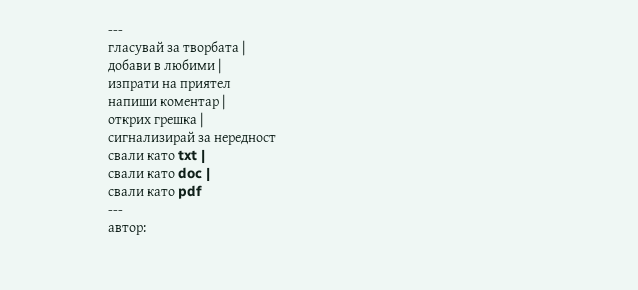---
гласувай за творбата |
добави в любими |
изпрати на приятел
напиши коментар |
открих грешка |
сигнализирай за нередност
свали като txt |
свали като doc |
свали като pdf
---
автор: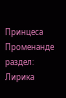Принцеса Променанде
раздел: Лирика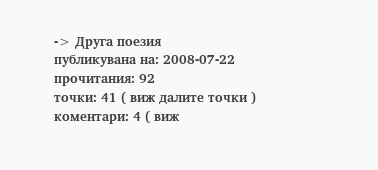-> Друга поезия
публикувана на: 2008-07-22
прочитания: 92
точки: 41 ( виж далите точки )
коментари: 4 ( виж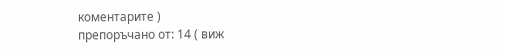коментарите )
препоръчано от: 14 ( виж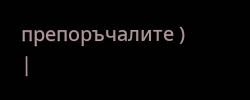препоръчалите )
|